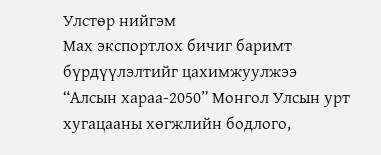Улстөр нийгэм
Мах экспортлох бичиг баримт бүрдүүлэлтийг цахимжуулжээ
“Алсын хараа-2050” Монгол Улсын урт хугацааны хөгжлийн бодлого,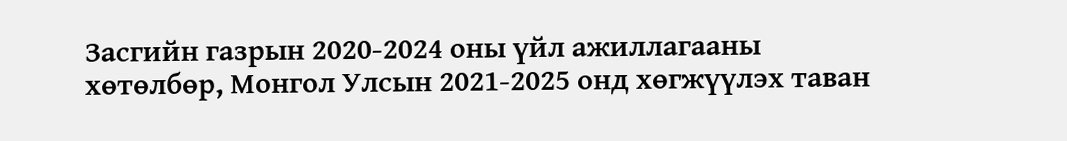Засгийн газрын 2020-2024 оны үйл ажиллагааны хөтөлбөр, Монгол Улсын 2021-2025 онд хөгжүүлэх таван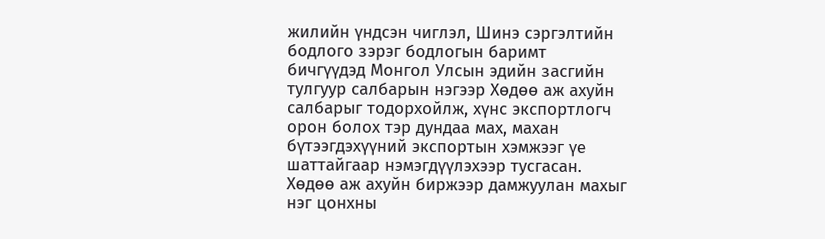жилийн үндсэн чиглэл, Шинэ сэргэлтийн бодлого зэрэг бодлогын баримт бичгүүдэд Монгол Улсын эдийн засгийн тулгуур салбарын нэгээр Хөдөө аж ахуйн салбарыг тодорхойлж, хүнс экспортлогч орон болох тэр дундаа мах, махан бүтээгдэхүүний экспортын хэмжээг үе шаттайгаар нэмэгдүүлэхээр тусгасан.
Хөдөө аж ахуйн биржээр дамжуулан махыг нэг цонхны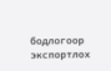бодлогоор экспортлох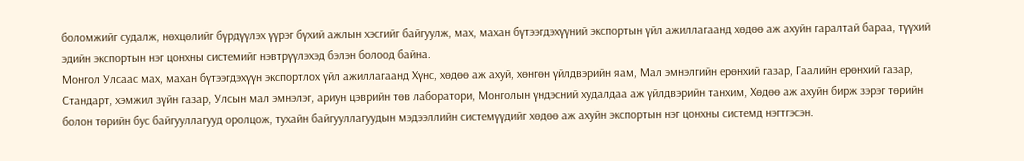боломжийг судалж, нөхцөлийг бүрдүүлэх үүрэг бүхий ажлын хэсгийг байгуулж, мах, махан бүтээгдэхүүний экспортын үйл ажиллагаанд хөдөө аж ахуйн гаралтай бараа, түүхий эдийн экспортын нэг цонхны системийг нэвтрүүлэхэд бэлэн болоод байна.
Монгол Улсаас мах, махан бүтээгдэхүүн экспортлох үйл ажиллагаанд Хүнс, хөдөө аж ахуй, хөнгөн үйлдвэрийн яам, Мал эмнэлгийн ерөнхий газар, Гаалийн ерөнхий газар, Стандарт, хэмжил зүйн газар, Улсын мал эмнэлэг, ариун цэврийн төв лаборатори, Монголын үндэсний худалдаа аж үйлдвэрийн танхим, Хөдөө аж ахуйн бирж зэрэг төрийн болон төрийн бус байгууллагууд оролцож, тухайн байгууллагуудын мэдээллийн системүүдийг хөдөө аж ахуйн экспортын нэг цонхны системд нэгтгэсэн.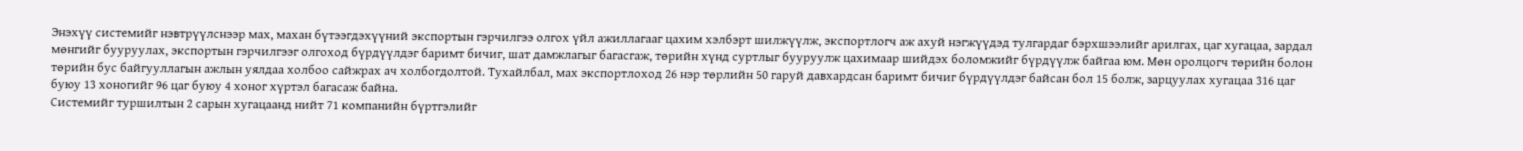Энэхүү системийг нэвтрүүлснээр мах, махан бүтээгдэхүүний экспортын гэрчилгээ олгох үйл ажиллагааг цахим хэлбэрт шилжүүлж, экспортлогч аж ахуй нэгжүүдэд тулгардаг бэрхшээлийг арилгах, цаг хугацаа, зардал мөнгийг бууруулах, экспортын гэрчилгээг олгоход бүрдүүлдэг баримт бичиг, шат дамжлагыг багасгаж, төрийн хүнд суртлыг бууруулж цахимаар шийдэх боломжийг бүрдүүлж байгаа юм. Мөн оролцогч төрийн болон төрийн бус байгууллагын ажлын уялдаа холбоо сайжрах ач холбогдолтой. Тухайлбал, мах экспортлоход 26 нэр төрлийн 50 гаруй давхардсан баримт бичиг бүрдүүлдэг байсан бол 15 болж, зарцуулах хугацаа 316 цаг буюу 13 хоногийг 96 цаг буюу 4 хоног хүртэл багасаж байна.
Системийг туршилтын 2 сарын хугацаанд нийт 71 компанийн бүртгэлийг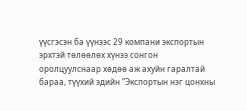үүсгэсэн ба үүнээс 29 компани экспортын эрхтэй төлөөлөх хүнээ сонгон оролцуулснаар хөдөө аж ахуйн гаралтай бараа, түүхий эдийн “Экспортын нэг цонхны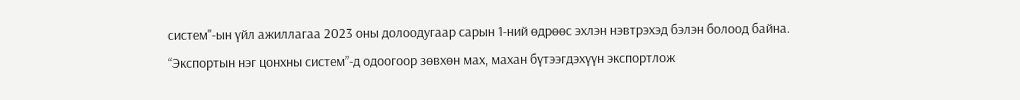систем"-ын үйл ажиллагаа 2023 оны долоодугаар сарын 1-ний өдрөөс эхлэн нэвтрэхэд бэлэн болоод байна.
“Экспортын нэг цонхны систем”-д одоогоор зөвхөн мах, махан бүтээгдэхүүн экспортлож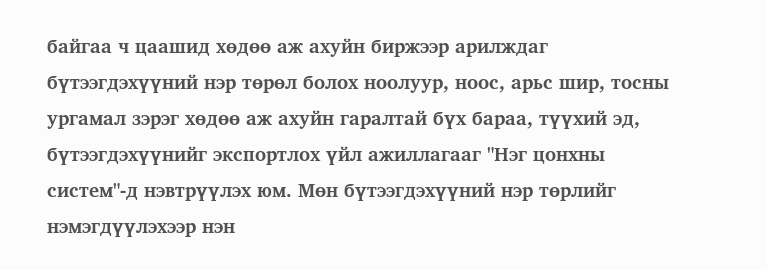байгаа ч цаашид хөдөө аж ахуйн биржээр арилждаг бүтээгдэхүүний нэр төрөл болох ноолуур, ноос, арьс шир, тосны ургамал зэрэг хөдөө аж ахуйн гаралтай бүх бараа, түүхий эд, бүтээгдэхүүнийг экспортлох үйл ажиллагааг "Нэг цонхны систем"-д нэвтрүүлэх юм. Мөн бүтээгдэхүүний нэр төрлийг нэмэгдүүлэхээр нэн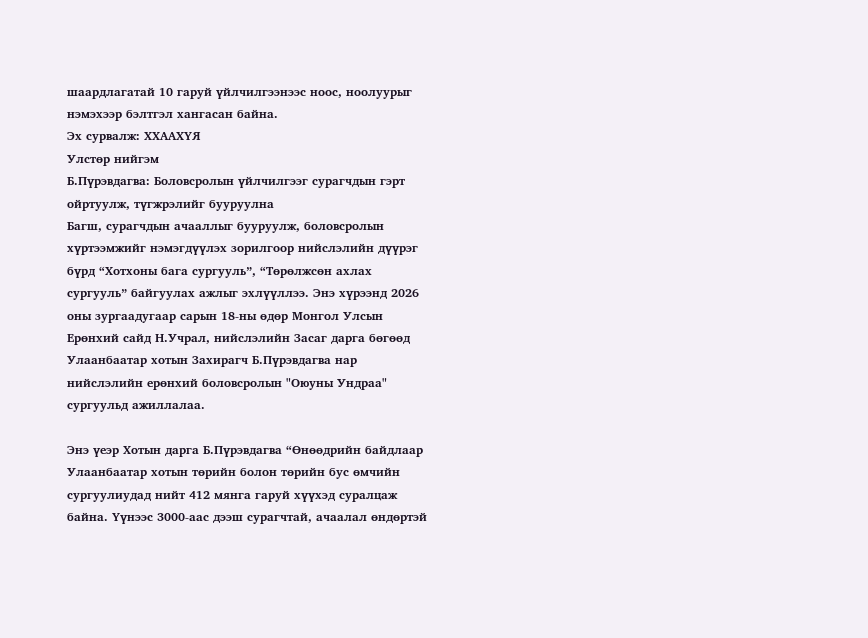шаардлагатай 10 гаруй үйлчилгээнээс ноос, ноолуурыг нэмэхээр бэлтгэл хангасан байна.
Эх сурвалж: ХХААХҮЯ
Улстөр нийгэм
Б.Пүрэвдагва: Боловсролын үйлчилгээг сурагчдын гэрт ойртуулж, түгжрэлийг бууруулна
Багш, сурагчдын ачааллыг бууруулж, боловсролын хүртээмжийг нэмэгдүүлэх зорилгоор нийслэлийн дүүрэг бүрд “Хотхоны бага сургууль”, “Төрөлжсөн ахлах сургууль” байгуулах ажлыг эхлүүллээ. Энэ хүрээнд 2026 оны зургаадугаар сарын 18-ны өдөр Монгол Улсын Ерөнхий сайд Н.Учрал, нийслэлийн Засаг дарга бөгөөд Улаанбаатар хотын Захирагч Б.Пүрэвдагва нар нийслэлийн ерөнхий боловсролын "Оюуны Ундраа" сургуульд ажиллалаа.

Энэ үеэр Хотын дарга Б.Пүрэвдагва “Өнөөдрийн байдлаар Улаанбаатар хотын төрийн болон төрийн бус өмчийн сургуулиудад нийт 412 мянга гаруй хүүхэд суралцаж байна. Үүнээс 3000-аас дээш сурагчтай, ачаалал өндөртэй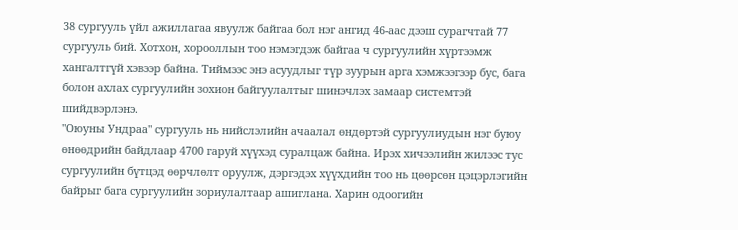38 сургууль үйл ажиллагаа явуулж байгаа бол нэг ангид 46-аас дээш сурагчтай 77 сургууль бий. Хотхон, хорооллын тоо нэмэгдэж байгаа ч сургуулийн хүртээмж хангалтгүй хэвээр байна. Тиймээс энэ асуудлыг түр зуурын арга хэмжээгээр бус, бага болон ахлах сургуулийн зохион байгуулалтыг шинэчлэх замаар системтэй шийдвэрлэнэ.
"Оюуны Ундраа" сургууль нь нийслэлийн ачаалал өндөртэй сургуулиудын нэг буюу өнөөдрийн байдлаар 4700 гаруй хүүхэд суралцаж байна. Ирэх хичээлийн жилээс тус сургуулийн бүтцэд өөрчлөлт оруулж, дэргэдэх хүүхдийн тоо нь цөөрсөн цэцэрлэгийн байрыг бага сургуулийн зориулалтаар ашиглана. Харин одоогийн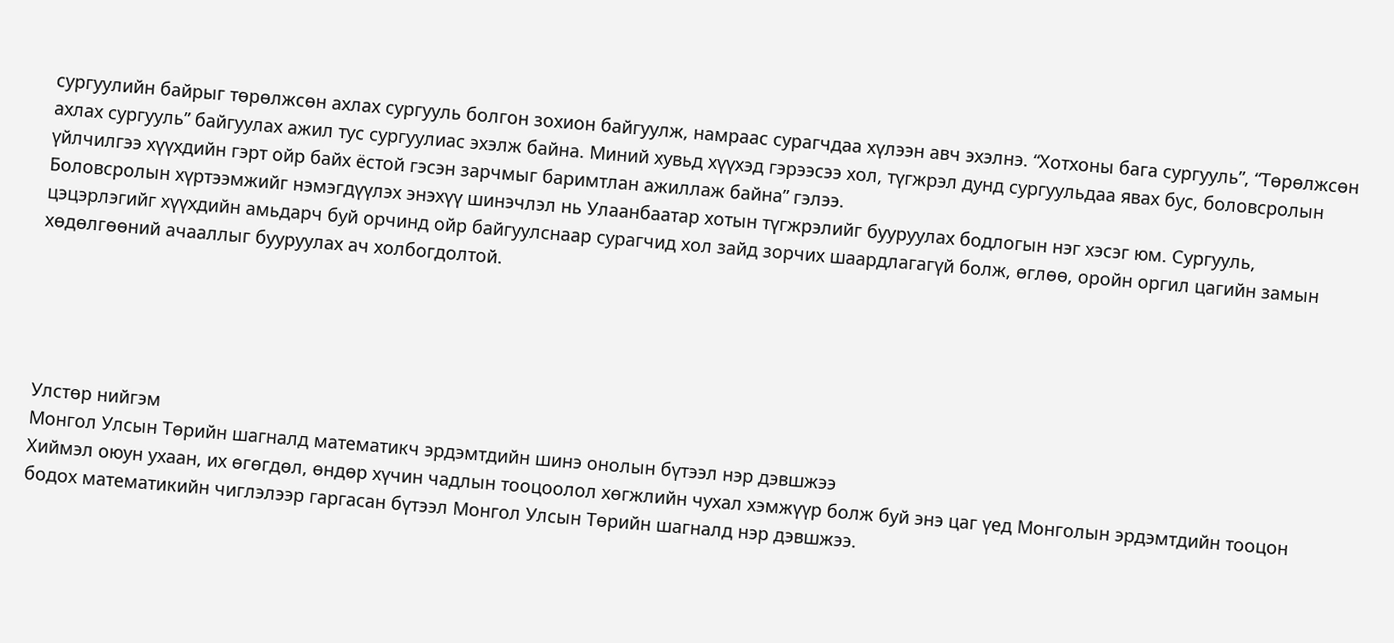сургуулийн байрыг төрөлжсөн ахлах сургууль болгон зохион байгуулж, намраас сурагчдаа хүлээн авч эхэлнэ. “Хотхоны бага сургууль”, “Төрөлжсөн ахлах сургууль” байгуулах ажил тус сургуулиас эхэлж байна. Миний хувьд хүүхэд гэрээсээ хол, түгжрэл дунд сургуульдаа явах бус, боловсролын үйлчилгээ хүүхдийн гэрт ойр байх ёстой гэсэн зарчмыг баримтлан ажиллаж байна” гэлээ.
Боловсролын хүртээмжийг нэмэгдүүлэх энэхүү шинэчлэл нь Улаанбаатар хотын түгжрэлийг бууруулах бодлогын нэг хэсэг юм. Сургууль, цэцэрлэгийг хүүхдийн амьдарч буй орчинд ойр байгуулснаар сурагчид хол зайд зорчих шаардлагагүй болж, өглөө, оройн оргил цагийн замын хөдөлгөөний ачааллыг бууруулах ач холбогдолтой.





Улстөр нийгэм
Монгол Улсын Төрийн шагналд математикч эрдэмтдийн шинэ онолын бүтээл нэр дэвшжээ
Хиймэл оюун ухаан, их өгөгдөл, өндөр хүчин чадлын тооцоолол хөгжлийн чухал хэмжүүр болж буй энэ цаг үед Монголын эрдэмтдийн тооцон бодох математикийн чиглэлээр гаргасан бүтээл Монгол Улсын Төрийн шагналд нэр дэвшжээ.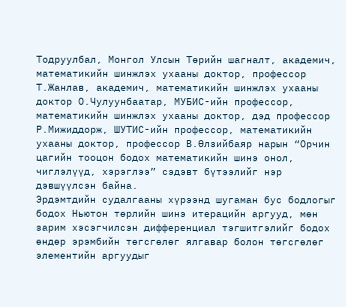Тодруулбал, Монгол Улсын Төрийн шагналт, академич, математикийн шинжлэх ухааны доктор, профессор Т.Жанлав, академич, математикийн шинжлэх ухааны доктор О.Чулуунбаатар, МУБИС-ийн профессор, математикийн шинжлэх ухааны доктор, дэд профессор Р.Мижиддорж, ШУТИС-ийн профессор, математикийн ухааны доктор, профессор В.Өлзийбаяр нарын “Орчин цагийн тооцон бодох математикийн шинэ онол, чиглэлүүд, хэрэглээ” сэдэвт бүтээлийг нэр дэвшүүлсэн байна.
Эрдэмтдийн судалгааны хүрээнд шугаман бус бодлогыг бодох Ньютон төрлийн шинэ итерацийн аргууд, мөн зарим хэсэгчилсэн дифференциал тэгшитгэлийг бодох өндөр эрэмбийн төгсгөлөг ялгавар болон төгсгөлөг элементийн аргуудыг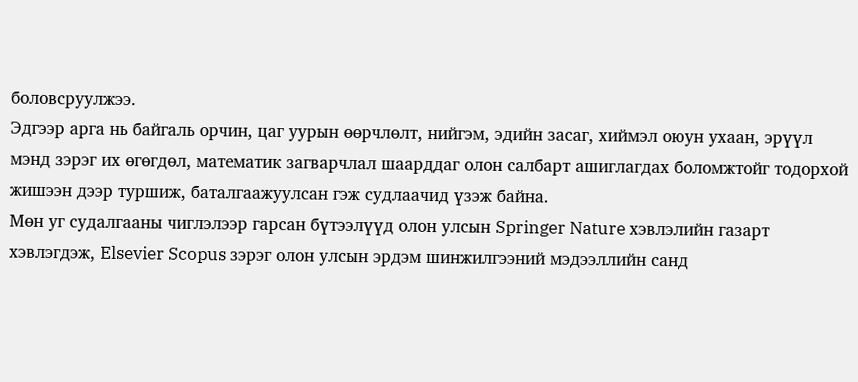боловсруулжээ.
Эдгээр арга нь байгаль орчин, цаг уурын өөрчлөлт, нийгэм, эдийн засаг, хиймэл оюун ухаан, эрүүл мэнд зэрэг их өгөгдөл, математик загварчлал шаарддаг олон салбарт ашиглагдах боломжтойг тодорхой жишээн дээр туршиж, баталгаажуулсан гэж судлаачид үзэж байна.
Мөн уг судалгааны чиглэлээр гарсан бүтээлүүд олон улсын Springer Nature хэвлэлийн газарт хэвлэгдэж, Elsevier Scopus зэрэг олон улсын эрдэм шинжилгээний мэдээллийн санд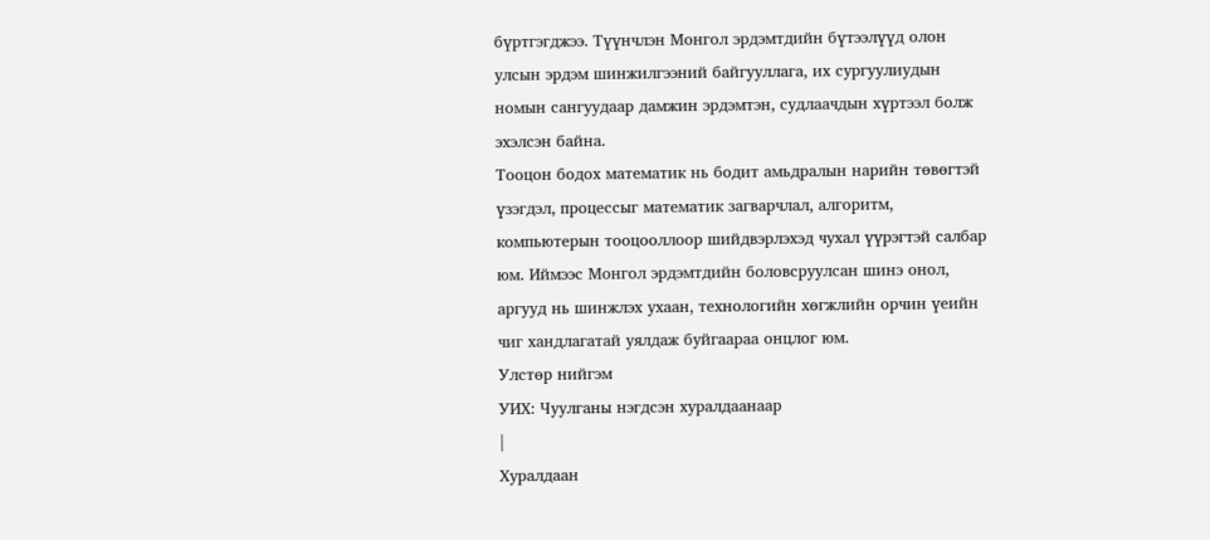бүртгэгджээ. Түүнчлэн Монгол эрдэмтдийн бүтээлүүд олон улсын эрдэм шинжилгээний байгууллага, их сургуулиудын номын сангуудаар дамжин эрдэмтэн, судлаачдын хүртээл болж эхэлсэн байна.
Тооцон бодох математик нь бодит амьдралын нарийн төвөгтэй үзэгдэл, процессыг математик загварчлал, алгоритм, компьютерын тооцооллоор шийдвэрлэхэд чухал үүрэгтэй салбар юм. Иймээс Монгол эрдэмтдийн боловсруулсан шинэ онол, аргууд нь шинжлэх ухаан, технологийн хөгжлийн орчин үеийн чиг хандлагатай уялдаж буйгаараа онцлог юм.
Улстөр нийгэм
УИХ: Чуулганы нэгдсэн хуралдаанаар
|
Хуралдаан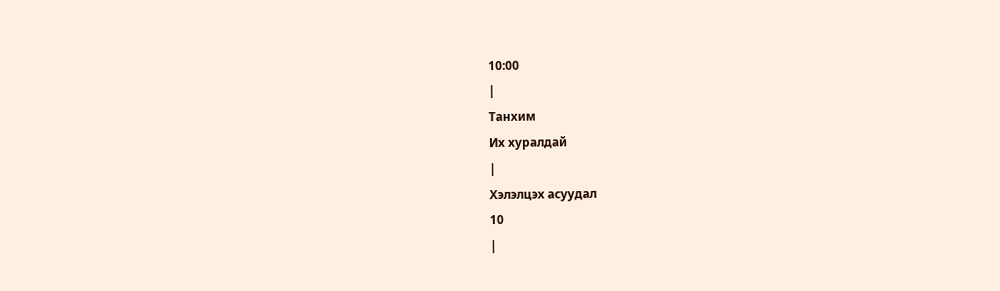10:00
|
Танхим
Их хуралдай
|
Хэлэлцэх асуудал
10
|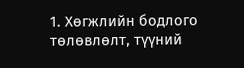1. Хөгжлийн бодлого төлөвлөлт, түүний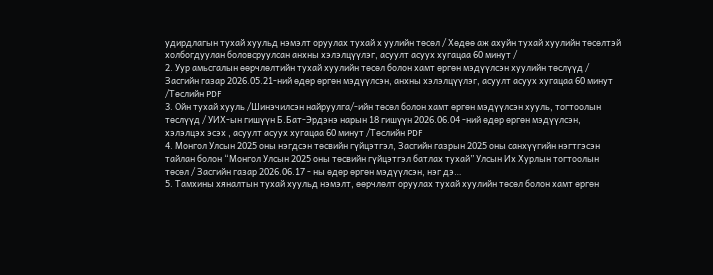удирдлагын тухай хуульд нэмэлт оруулах тухай х уулийн төсөл / Хөдөө аж ахуйн тухай хуулийн төсөлтэй холбогдуулан боловсруулсан анхны хэлэлцүүлэг, асуулт асуух хугацаа 60 минут /
2. Уур амьсгалын өөрчлөлтийн тухай хуулийн төсөл болон хамт өргөн мэдүүлсэн хуулийн төслүүд / Засгийн газар 2026.05.21-ний өдөр өргөн мэдүүлсэн, анхны хэлэлцүүлэг, асуулт асуух хугацаа 60 минут /Төслийн PDF
3. Ойн тухай хууль /Шинэчилсэн найруулга/-ийн төсөл болон хамт өргөн мэдүүлсэн хууль, тогтоолын төслүүд / УИХ-ын гишүүн Б.Бат-Эрдэнэ нарын 18 гишүүн 2026.06.04 -ний өдөр өргөн мэдүүлсэн, хэлэлцэх эсэх , асуулт асуух хугацаа 60 минут /Төслийн PDF
4. Монгол Улсын 2025 оны нэгдсэн төсвийн гүйцэтгэл, Засгийн газрын 2025 оны санхүүгийн нэгтгэсэн тайлан болон “Монгол Улсын 2025 оны төсвийн гүйцэтгэл батлах тухай” Улсын Их Хурлын тогтоолын төсөл / Засгийн газар 2026.06.17 - ны өдөр өргөн мэдүүлсэн, нэг дэ…
5. Тамхины хяналтын тухай хуульд нэмэлт, өөрчлөлт оруулах тухай хуулийн төсөл болон хамт өргөн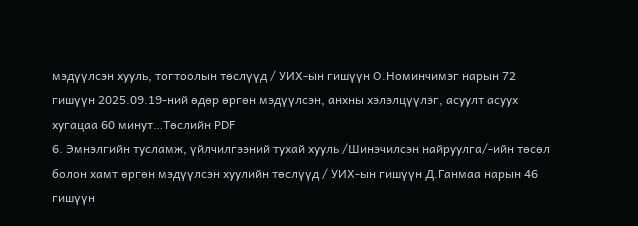мэдүүлсэн хууль, тогтоолын төслүүд / УИХ-ын гишүүн О.Номинчимэг нарын 72 гишүүн 2025.09.19-ний өдөр өргөн мэдүүлсэн, анхны хэлэлцүүлэг, асуулт асуух хугацаа 60 минут…Төслийн PDF
6. Эмнэлгийн тусламж, үйлчилгээний тухай хууль /Шинэчилсэн найруулга/-ийн төсөл болон хамт өргөн мэдүүлсэн хуулийн төслүүд / УИХ-ын гишүүн Д.Ганмаа нарын 46 гишүүн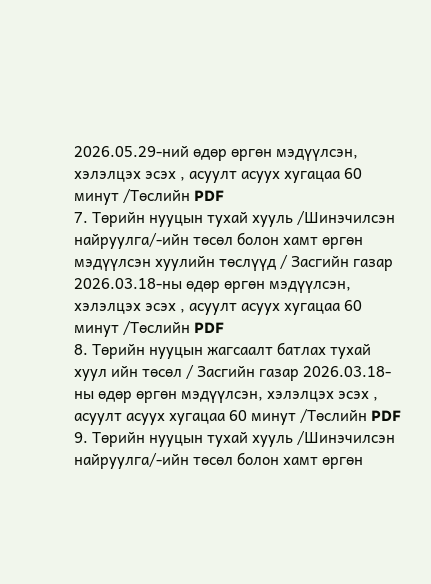2026.05.29-ний өдөр өргөн мэдүүлсэн, хэлэлцэх эсэх , асуулт асуух хугацаа 60 минут /Төслийн PDF
7. Төрийн нууцын тухай хууль /Шинэчилсэн найруулга/-ийн төсөл болон хамт өргөн мэдүүлсэн хуулийн төслүүд / Засгийн газар 2026.03.18-ны өдөр өргөн мэдүүлсэн, хэлэлцэх эсэх , асуулт асуух хугацаа 60 минут /Төслийн PDF
8. Төрийн нууцын жагсаалт батлах тухай хуул ийн төсөл / Засгийн газар 2026.03.18-ны өдөр өргөн мэдүүлсэн, хэлэлцэх эсэх , асуулт асуух хугацаа 60 минут /Төслийн PDF
9. Төрийн нууцын тухай хууль /Шинэчилсэн найруулга/-ийн төсөл болон хамт өргөн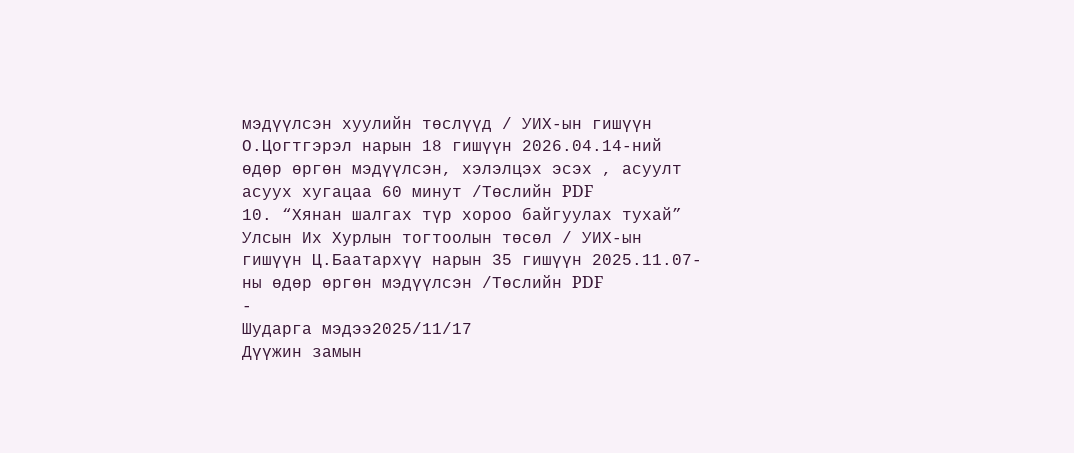мэдүүлсэн хуулийн төслүүд / УИХ-ын гишүүн О.Цогтгэрэл нарын 18 гишүүн 2026.04.14-ний өдөр өргөн мэдүүлсэн, хэлэлцэх эсэх , асуулт асуух хугацаа 60 минут /Төслийн PDF
10. “Хянан шалгах түр хороо байгуулах тухай” Улсын Их Хурлын тогтоолын төсөл / УИХ-ын гишүүн Ц.Баатархүү нарын 35 гишүүн 2025.11.07-ны өдөр өргөн мэдүүлсэн /Төслийн PDF
-
Шударга мэдээ2025/11/17
Дүүжин замын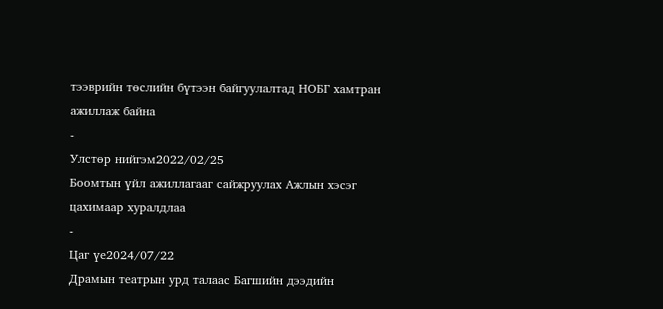тээврийн төслийн бүтээн байгуулалтад НОБГ хамтран ажиллаж байна
-
Улстөр нийгэм2022/02/25
Боомтын үйл ажиллагааг сайжруулах Ажлын хэсэг цахимаар хуралдлаа
-
Цаг үе2024/07/22
Драмын театрын урд талаас Багшийн дээдийн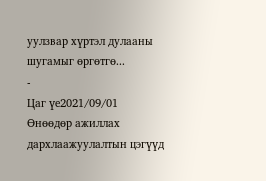уулзвар хүртэл дулааны шугамыг өргөтгө...
-
Цаг үе2021/09/01
Өнөөдөр ажиллах дархлаажуулалтын цэгүүд